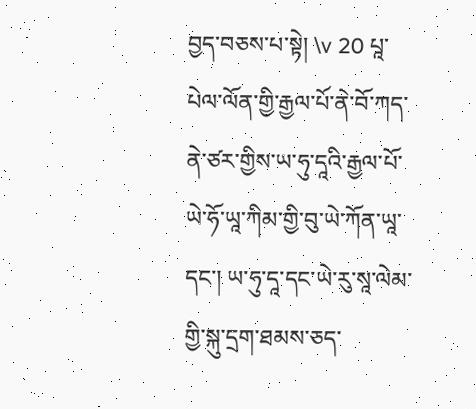བྱད་བཅས་པ་སྟེ། \v 20 པཱ་པེལ་ལོན་གྱི་རྒྱལ་པོ་ནེ་བོ་ཀད་ནེ་ཙར་གྱིས་ཡ་ཧུ་དཱའི་རྒྱལ་པོ་ཡེ་ཧོ་ཡཱ་ཀིམ་གྱི་བུ་ཡེ་ཀོན་ཡཱ་དང་། ཡ་ཧུ་དཱ་དང་ཡེ་རུ་སཱ་ལེམ་གྱི་སྐུ་དྲག་ཐམས་ཅད་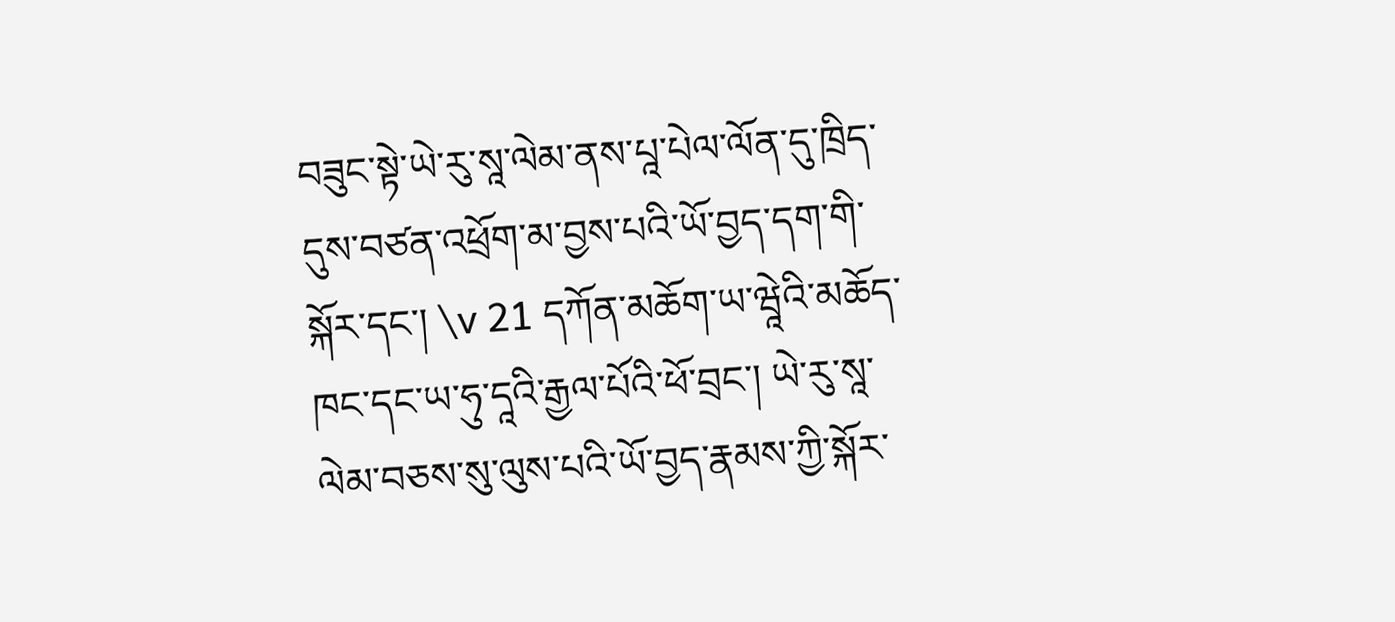བཟུང་སྟེ་ཡེ་རུ་སཱ་ལེམ་ནས་པཱ་པེལ་ལོན་དུ་ཁྲིད་དུས་བཙན་འཕྲོག་མ་བྱས་པའི་ཡོ་བྱད་དག་གི་སྐོར་དང་། \v 21 དཀོན་མཆོག་ཡ་ཝཱེའི་མཆོད་ཁང་དང་ཡ་ཧུ་དཱའི་རྒྱལ་པོའི་ཕོ་བྲང་། ཡེ་རུ་སཱ་ལེམ་བཅས་སུ་ལུས་པའི་ཡོ་བྱད་རྣམས་ཀྱི་སྐོར་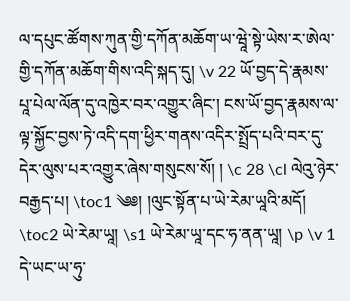ལ་དཔུང་ཚོགས་ཀུན་གྱི་དཀོན་མཆོག་ཡ་ཝཱེ་སྟེ་ཡེས་ར་ཨེལ་གྱི་དཀོན་མཆོག་གིས་འདི་སྐད་དུ། \v 22 ཡོ་བྱད་དེ་རྣམས་པཱ་པེལ་ལོན་དུ་འཁྱེར་བར་འགྱུར་ཞིང་། ངས་ཡོ་བྱད་རྣམས་ལ་ལྟ་སྐྱོང་བྱས་ཏེ་འདི་དག་ཕྱིར་གནས་འདིར་སྤྲོད་པའི་བར་དུ་དེར་ལུས་པར་འགྱུར་ཞེས་གསུངས་སོ། ། \c 28 \cl ལེའུ་ཉེར་བརྒྱད་པ། \toc1 ༄༅། །ལུང་སྟོན་པ་ཡེ་རེམ་ཡཱའི་མདོ། \toc2 ཡེ་རེམ་ཡཱ། \s1 ཡེ་རེམ་ཡཱ་དང་ཧ་ནན་ཡཱ། \p \v 1 དེ་ཡང་ཡ་ཧུ་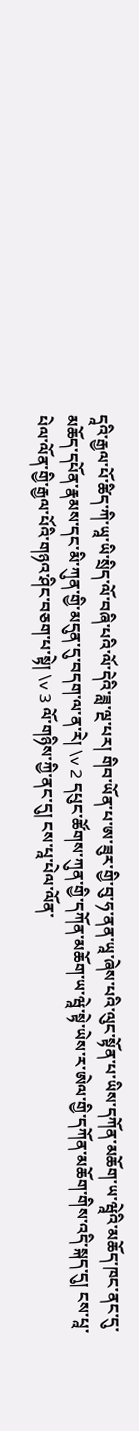དཱའི་རྒྱལ་པོ་ཚིད་ཀི་ཡཱ་ཡི་སྲིད་ལོ་བཞི་པའི་ལོ་དེའི་ཟླ་ལྔ་པར། གིབ་ཡོན་པ་ཨ་ཟུར་གྱི་བུ་ཧ་ནན་ཡཱ་ཞེས་པའི་ལུང་སྟོན་པ་ཡིས་དཀོན་མཆོག་ཡ་ཝཱེའི་མཆོད་ཁང་ནང་དུ་མཆོད་དཔོན་རྣམས་དང་མི་ཀུན་གྱི་མདུན་དུ་བདག་ལ་ན་རེ། \v 2 དཔུང་ཚོགས་ཀུན་གྱི་དཀོན་མཆོག་ཡ་ཝཱེ་སྟེ་ཡེས་ར་ཨེལ་གྱི་དཀོན་མཆོག་གིས་འདི་སྐད་དུ། ངས་པཱ་པེལ་ལོན་གྱི་རྒྱལ་པོའི་གཉའ་ཤིང་བཅག་པ་སྟེ། \v 3 ལོ་གཉིས་ཀྱི་ནང་དུ། ངས་པཱ་པེལ་ལོན་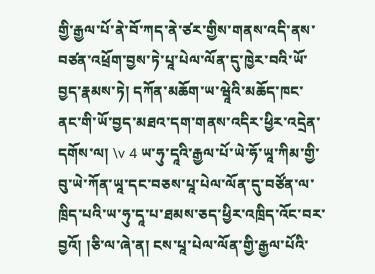གྱི་རྒྱལ་པོ་ནེ་བོ་ཀད་ནེ་ཙར་གྱིས་གནས་འདི་ནས་བཙན་འཕྲོག་བྱས་ཏེ་པཱ་པེལ་ལོན་དུ་ཁྱེར་བའི་ཡོ་བྱད་རྣམས་ཏེ། དཀོན་མཆོག་ཡ་ཝཱེའི་མཆོད་ཁང་ནང་གི་ཡོ་བྱད་མཐའ་དག་གནས་འདིར་ཕྱིར་འདྲེན་དགོས་ལ། \v 4 ཡ་ཧུ་དཱའི་རྒྱལ་པོ་ཡེ་ཧོ་ཡཱ་ཀིམ་གྱི་བུ་ཡེ་ཀོན་ཡཱ་དང་བཅས་པཱ་པེལ་ལོན་དུ་བཙོན་ལ་ཁྲིད་པའི་ཡ་ཧུ་དཱ་པ་ཐམས་ཅད་ཕྱིར་འཁྲིད་འོང་བར་བྱའོ། །ཅི་ལ་ཞེ་ན། ངས་པཱ་པེལ་ལོན་གྱི་རྒྱལ་པོའི་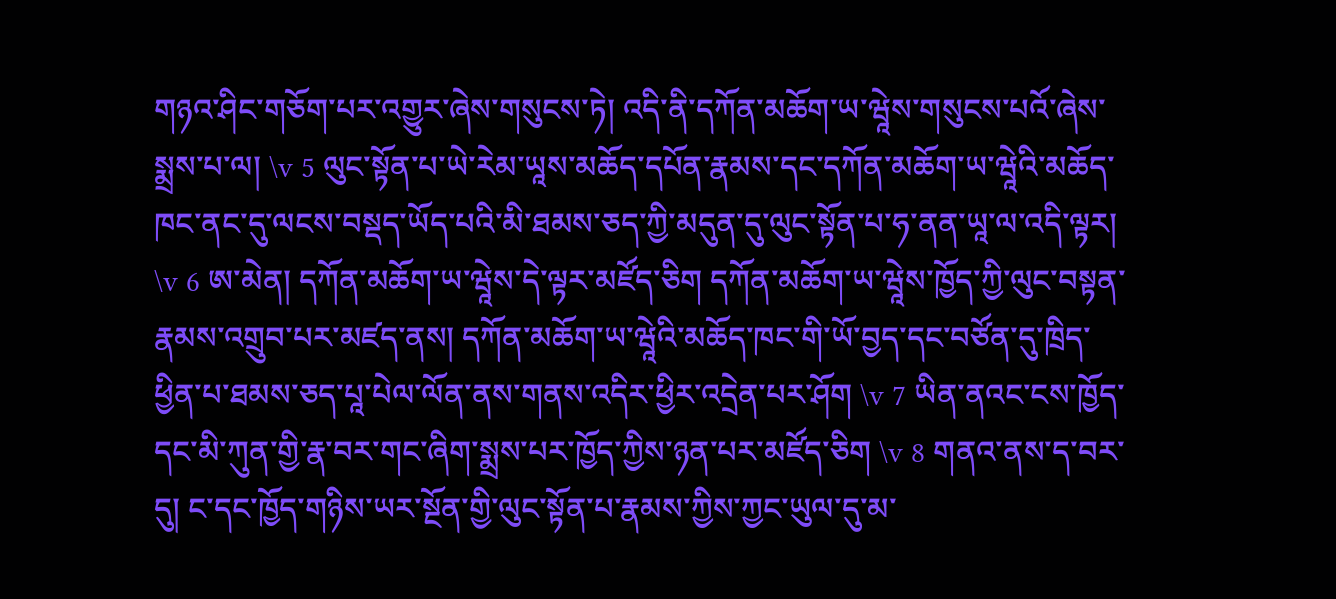གཉའ་ཤིང་གཅོག་པར་འགྱུར་ཞེས་གསུངས་ཏེ། འདི་ནི་དཀོན་མཆོག་ཡ་ཝཱེས་གསུངས་པའོ་ཞེས་སྨྲས་པ་ལ། \v 5 ལུང་སྟོན་པ་ཡེ་རེམ་ཡཱས་མཆོད་དཔོན་རྣམས་དང་དཀོན་མཆོག་ཡ་ཝཱེའི་མཆོད་ཁང་ནང་དུ་ལངས་བསྡད་ཡོད་པའི་མི་ཐམས་ཅད་ཀྱི་མདུན་དུ་ལུང་སྟོན་པ་ཧ་ནན་ཡཱ་ལ་འདི་ལྟར། \v 6 ཨ་མེན། དཀོན་མཆོག་ཡ་ཝཱེས་དེ་ལྟར་མཛོད་ཅིག དཀོན་མཆོག་ཡ་ཝཱེས་ཁྱོད་ཀྱི་ལུང་བསྟན་རྣམས་འགྲུབ་པར་མཛད་ནས། དཀོན་མཆོག་ཡ་ཝཱེའི་མཆོད་ཁང་གི་ཡོ་བྱད་དང་བཙོན་དུ་ཁྲིད་ཕྱིན་པ་ཐམས་ཅད་པཱ་པེལ་ལོན་ནས་གནས་འདིར་ཕྱིར་འདྲེན་པར་ཤོག \v 7 ཡིན་ནའང་ངས་ཁྱོད་དང་མི་ཀུན་གྱི་རྣ་བར་གང་ཞིག་སྨྲས་པར་ཁྱོད་ཀྱིས་ཉན་པར་མཛོད་ཅིག \v 8 གནའ་ནས་ད་བར་དུ། ང་དང་ཁྱོད་གཉིས་ཡར་སྔོན་གྱི་ལུང་སྟོན་པ་རྣམས་ཀྱིས་ཀྱང་ཡུལ་དུ་མ་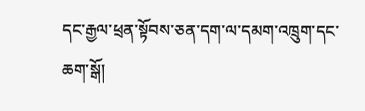དང་རྒྱལ་ཕྲན་སྟོབས་ཅན་དག་ལ་དམག་འཁྲུག་དང་ཆག་སྒོ།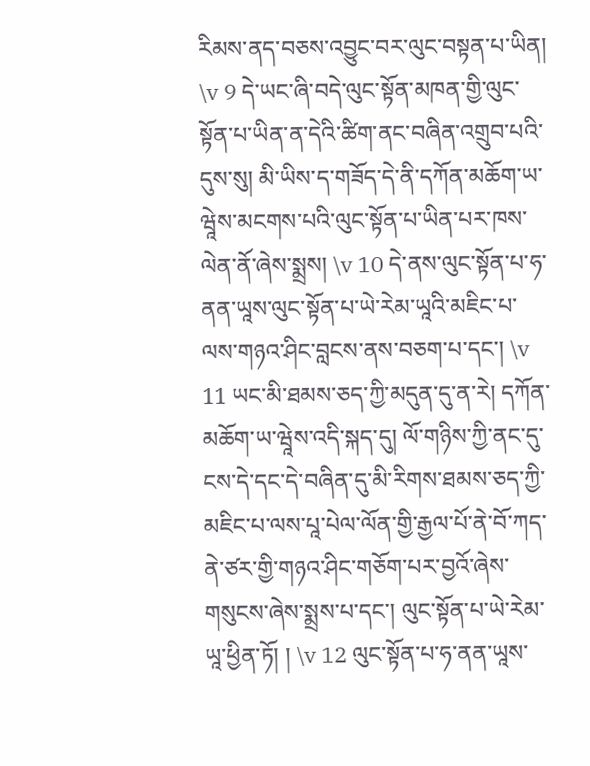རིམས་ནད་བཅས་འབྱུང་བར་ལུང་བསྟན་པ་ཡིན། \v 9 དེ་ཡང་ཞི་བདེ་ལུང་སྟོན་མཁན་གྱི་ལུང་སྟོན་པ་ཡིན་ན་དེའི་ཚིག་ནང་བཞིན་འགྲུབ་པའི་དུས་སུ། མི་ཡིས་ད་གཟོད་དེ་ནི་དཀོན་མཆོག་ཡ་ཝཱེས་མངགས་པའི་ལུང་སྟོན་པ་ཡིན་པར་ཁས་ལེན་ནོ་ཞེས་སྨྲས། \v 10 དེ་ནས་ལུང་སྟོན་པ་ཧ་ནན་ཡཱས་ལུང་སྟོན་པ་ཡེ་རེམ་ཡཱའི་མཇིང་པ་ལས་གཉའ་ཤིང་བླངས་ནས་བཅག་པ་དང་། \v 11 ཡང་མི་ཐམས་ཅད་ཀྱི་མདུན་དུ་ན་རེ། དཀོན་མཆོག་ཡ་ཝཱེས་འདི་སྐད་དུ། ལོ་གཉིས་ཀྱི་ནང་དུ་ངས་དེ་དང་དེ་བཞིན་དུ་མི་རིགས་ཐམས་ཅད་ཀྱི་མཇིང་པ་ལས་པཱ་པེལ་ལོན་གྱི་རྒྱལ་པོ་ནེ་བོ་ཀད་ནེ་ཙར་གྱི་གཉའ་ཤིང་གཅོག་པར་བྱའོ་ཞེས་གསུངས་ཞེས་སྨྲས་པ་དང་། ལུང་སྟོན་པ་ཡེ་རེམ་ཡཱ་ཕྱིན་ཏོ། ། \v 12 ལུང་སྟོན་པ་ཧ་ནན་ཡཱས་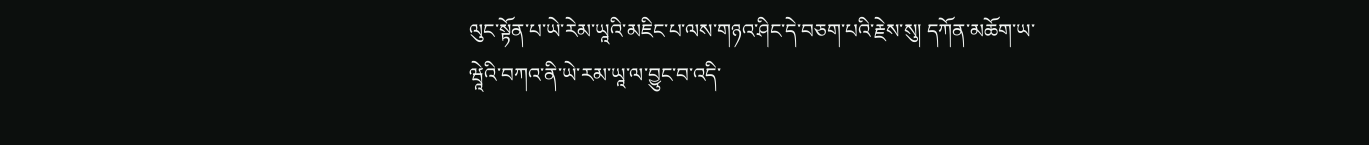ལུང་སྟོན་པ་ཡེ་རེམ་ཡཱའི་མཇིང་པ་ལས་གཉའ་ཤིང་དེ་བཅག་པའི་རྗེས་སུ། དཀོན་མཆོག་ཡ་ཝཱེའི་བཀའ་ནི་ཡེ་རམ་ཡཱ་ལ་བྱུང་བ་འདི་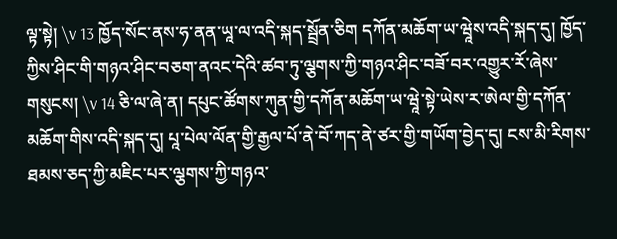ལྟ་སྟེ། \v 13 ཁྱོད་སོང་ནས་ཧ་ནན་ཡཱ་ལ་འདི་སྐད་སྦྲོན་ཅིག དཀོན་མཆོག་ཡ་ཝཱེས་འདི་སྐད་དུ། ཁྱོད་ཀྱིས་ཤིང་གི་གཉའ་ཤིང་བཅག་ནའང་དེའི་ཚབ་ཏུ་ལྕགས་ཀྱི་གཉའ་ཤིང་བཟོ་བར་འགྱུར་རོ་ཞེས་གསུངས། \v 14 ཅི་ལ་ཞེ་ན། དཔུང་ཚོགས་ཀུན་གྱི་དཀོན་མཆོག་ཡ་ཝཱེ་སྟེ་ཡེས་ར་ཨེལ་གྱི་དཀོན་མཆོག་གིས་འདི་སྐད་དུ། པཱ་པེལ་ལོན་གྱི་རྒྱལ་པོ་ནེ་བོ་ཀད་ནེ་ཙར་གྱི་གཡོག་བྱེད་དུ། ངས་མི་རིགས་ཐམས་ཅད་ཀྱི་མཇིང་པར་ལྕགས་ཀྱི་གཉའ་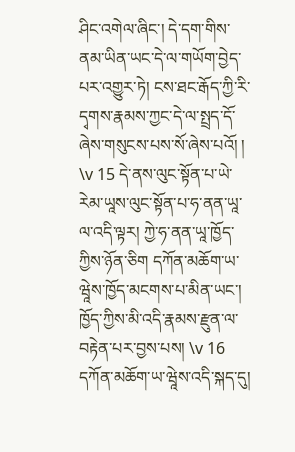ཤིང་འགེལ་ཞིང་། དེ་དག་གིས་ནམ་ཡིན་ཡང་དེ་ལ་གཡོག་བྱེད་པར་འགྱུར་ཏེ། ངས་ཐང་རྒོད་ཀྱི་རི་དྭགས་རྣམས་ཀྱང་དེ་ལ་སྤྲད་དོ་ཞེས་གསུངས་པས་སོ་ཞེས་པའོ། ། \v 15 དེ་ནས་ལུང་སྟོན་པ་ཡེ་རེམ་ཡཱས་ལུང་སྟོན་པ་ཧ་ནན་ཡཱ་ལ་འདི་ལྟར། ཀྱེ་ཧ་ནན་ཡཱ་ཁྱོད་ཀྱིས་ཉོན་ཅིག དཀོན་མཆོག་ཡ་ཝཱེས་ཁྱོད་མངགས་པ་མིན་ཡང་། ཁྱོད་ཀྱིས་མི་འདི་རྣམས་རྫུན་ལ་བརྟེན་པར་བྱས་པས། \v 16 དཀོན་མཆོག་ཡ་ཝཱེས་འདི་སྐད་དུ།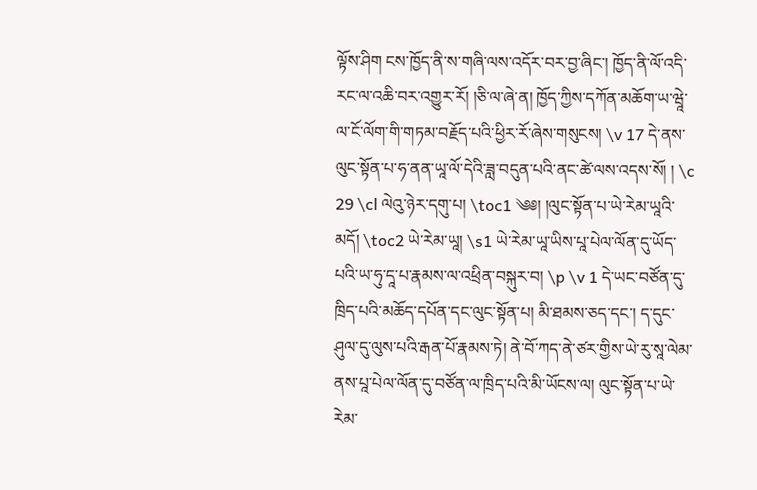ལྟོས་ཤིག ངས་ཁྱོད་ནི་ས་གཞི་ལས་འདོར་བར་བྱ་ཞིང་། ཁྱོད་ནི་ལོ་འདི་རང་ལ་འཆི་བར་འགྱུར་རོ། །ཅི་ལ་ཞེ་ན། ཁྱོད་ཀྱིས་དཀོན་མཆོག་ཡ་ཝཱེ་ལ་ངོ་ལོག་གི་གཏམ་བརྗོད་པའི་ཕྱིར་རོ་ཞེས་གསུངས། \v 17 དེ་ནས་ལུང་སྟོན་པ་ཧ་ནན་ཡཱ་ལོ་དེའི་ཟླ་བདུན་པའི་ནང་ཚེ་ལས་འདས་སོ། ། \c 29 \cl ལེའུ་ཉེར་དགུ་པ། \toc1 ༄༅། །ལུང་སྟོན་པ་ཡེ་རེམ་ཡཱའི་མདོ། \toc2 ཡེ་རེམ་ཡཱ། \s1 ཡེ་རེམ་ཡཱ་ཡིས་པཱ་པེལ་ལོན་དུ་ཡོད་པའི་ཡ་ཧུ་དཱ་པ་རྣམས་ལ་འཕྲིན་བསྐུར་བ། \p \v 1 དེ་ཡང་བཙོན་དུ་ཁྲིད་པའི་མཆོད་དཔོན་དང་ལུང་སྟོན་པ། མི་ཐམས་ཅད་དང་། ད་དུང་ཤུལ་དུ་ལུས་པའི་རྒན་པོ་རྣམས་ཏེ། ནེ་བོ་ཀད་ནེ་ཙར་གྱིས་ཡེ་རུ་སཱ་ལེམ་ནས་པཱ་པེལ་ལོན་དུ་བཙོན་ལ་ཁྲིད་པའི་མི་ཡོངས་ལ། ལུང་སྟོན་པ་ཡེ་རེམ་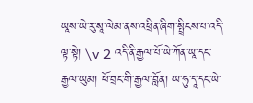ཡཱས་ཡེ་རུ་སཱ་ལེམ་ནས་འཕྲིན་ཞིག་སྤྲིངས་པ་འདི་ལྟ་སྟེ། \v 2 འདི་ནི་རྒྱལ་པོ་ཡེ་ཀོན་ཡཱ་དང་རྒྱལ་ཡུམ། ཕོ་བྲང་གི་རྒྱལ་བློན། ཡ་ཧུ་དཱ་དང་ཡེ་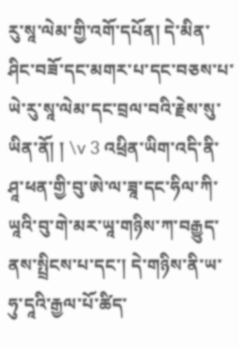རུ་སཱ་ལེམ་གྱི་འགོ་དཔོན། དེ་མིན་ཤིང་བཟོ་དང་མགར་པ་དང་བཅས་པ་ཡེ་རུ་སཱ་ལེམ་དང་བྲལ་བའི་རྗེས་སུ་ཡིན་ནོ། ། \v 3 འཕྲིན་ཡིག་འདི་ནི་ཤཱ་ཕན་གྱི་བུ་ཨེ་ལ་ཟཱ་དང་ཧིལ་ཀི་ཡཱའི་བུ་གེ་མར་ཡཱ་གཉིས་ཀ་བརྒྱུད་ནས་སྤྲིངས་པ་དང་། དེ་གཉིས་ནི་ཡ་ཧུ་དཱའི་རྒྱལ་པོ་ཚིད་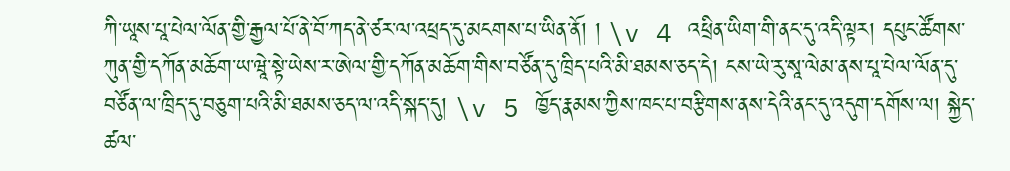ཀི་ཡཱས་པཱ་པེལ་ལོན་གྱི་རྒྱལ་པོ་ནེ་བོ་ཀད་ནེ་ཙར་ལ་འཕྲད་དུ་མངགས་པ་ཡིན་ནོ། ། \v 4 འཕྲིན་ཡིག་གི་ནང་དུ་འདི་ལྟར། དཔུང་ཚོགས་ཀུན་གྱི་དཀོན་མཆོག་ཡ་ཝཱེ་སྟེ་ཡེས་ར་ཨེལ་གྱི་དཀོན་མཆོག་གིས་བཙོན་དུ་ཁྲིད་པའི་མི་ཐམས་ཅད་དེ། ངས་ཡེ་རུ་སཱ་ལེམ་ནས་པཱ་པེལ་ལོན་དུ་བཙོན་ལ་ཁྲིད་དུ་བཅུག་པའི་མི་ཐམས་ཅད་ལ་འདི་སྐད་དུ། \v 5 ཁྱོད་རྣམས་ཀྱིས་ཁང་པ་བརྩིགས་ནས་དེའི་ནང་དུ་འདུག་དགོས་ལ། སྐྱེད་ཚལ་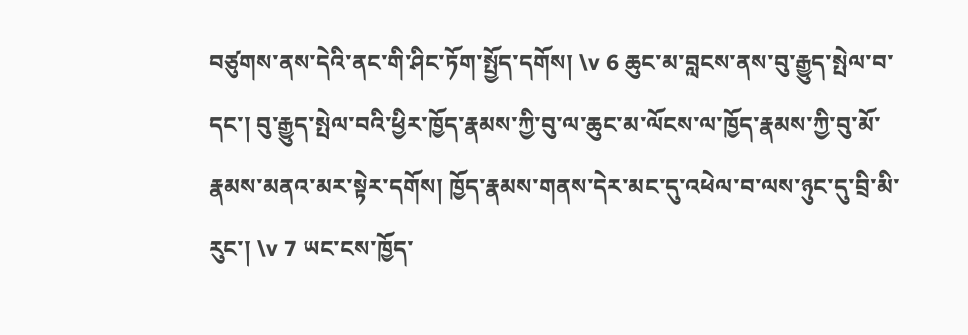བཙུགས་ནས་དེའི་ནང་གི་ཤིང་ཏོག་སྤྱོད་དགོས། \v 6 ཆུང་མ་བླངས་ནས་བུ་རྒྱུད་སྤེལ་བ་དང་། བུ་རྒྱུད་སྤེལ་བའི་ཕྱིར་ཁྱོད་རྣམས་ཀྱི་བུ་ལ་ཆུང་མ་ལོངས་ལ་ཁྱོད་རྣམས་ཀྱི་བུ་མོ་རྣམས་མནའ་མར་སྟེར་དགོས། ཁྱོད་རྣམས་གནས་དེར་མང་དུ་འཕེལ་བ་ལས་ཉུང་དུ་བྲི་མི་རུང་། \v 7 ཡང་ངས་ཁྱོད་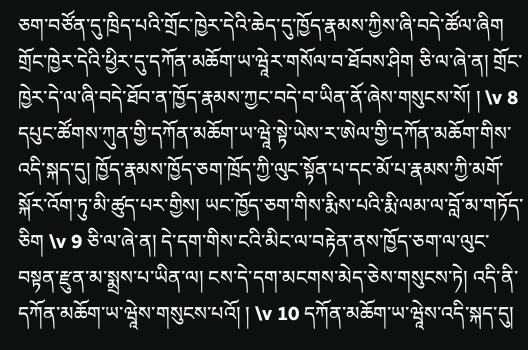ཅག་བཙོན་དུ་ཁྲིད་པའི་གྲོང་ཁྱེར་དེའི་ཆེད་དུ་ཁྱོད་རྣམས་ཀྱིས་ཞི་བདེ་ཚོལ་ཞིག གྲོང་ཁྱེར་དེའི་ཕྱིར་དུ་དཀོན་མཆོག་ཡ་ཝཱེར་གསོལ་བ་ཐོབས་ཤིག ཅི་ལ་ཞེ་ན། གྲོང་ཁྱེར་དེ་ལ་ཞི་བདེ་ཐོབ་ན་ཁྱོད་རྣམས་ཀྱང་བདེ་བ་ཡིན་ནོ་ཞེས་གསུངས་སོ། ། \v 8 དཔུང་ཚོགས་ཀུན་གྱི་དཀོན་མཆོག་ཡ་ཝཱེ་སྟེ་ཡེས་ར་ཨེལ་གྱི་དཀོན་མཆོག་གིས་འདི་སྐད་དུ། ཁྱོད་རྣམས་ཁྱོད་ཅག་ཁྲོད་ཀྱི་ལུང་སྟོན་པ་དང་མོ་པ་རྣམས་ཀྱི་མགོ་སྐོར་འོག་ཏུ་མི་ཚུད་པར་གྱིས། ཡང་ཁྱོད་ཅག་གིས་རྨིས་པའི་རྨི་ལམ་ལ་བློ་མ་གཏོད་ཅིག \v 9 ཅི་ལ་ཞེ་ན། དེ་དག་གིས་ངའི་མིང་ལ་བརྟེན་ནས་ཁྱོད་ཅག་ལ་ལུང་བསྟན་རྫུན་མ་སྨྲས་པ་ཡིན་ལ། ངས་དེ་དག་མངགས་མེད་ཅེས་གསུངས་ཏེ། འདི་ནི་དཀོན་མཆོག་ཡ་ཝཱེས་གསུངས་པའོ། ། \v 10 དཀོན་མཆོག་ཡ་ཝཱེས་འདི་སྐད་དུ།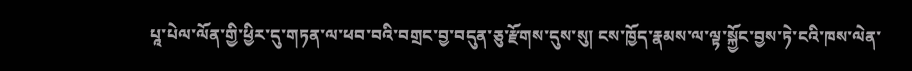པཱ་པེལ་ལོན་གྱི་ཕྱིར་དུ་གཏན་ལ་ཕབ་བའི་བགྲང་བྱ་བདུན་ཅུ་རྫོགས་དུས་སུ། ངས་ཁྱོད་རྣམས་ལ་ལྟ་སྐྱོང་བྱས་ཏེ་ངའི་ཁས་ལེན་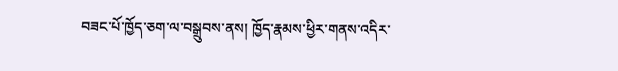བཟང་པོ་ཁྱོད་ཅག་ལ་བསྒྲུབས་ནས། ཁྱོད་རྣམས་ཕྱིར་གནས་འདིར་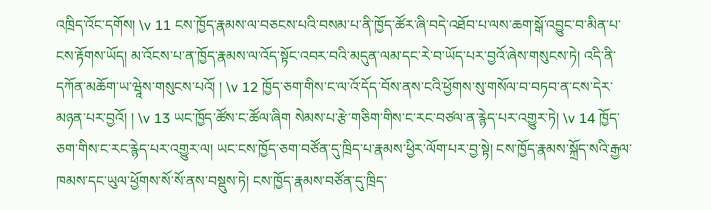འཁྲིད་འོང་དགོས། \v 11 ངས་ཁྱོད་རྣམས་ལ་བཅངས་པའི་བསམ་པ་ནི་ཁྱོད་ཚོར་ཞི་བདེ་འཐོབ་པ་ལས་ཆག་སྒོ་འབྱུང་བ་མིན་པ་ངས་རྟོགས་ཡོད། མ་འོངས་པ་ན་ཁྱོད་རྣམས་ལ་འོད་སྟོང་འབར་བའི་མདུན་ལམ་དང་རེ་བ་ཡོད་པར་བྱའོ་ཞེས་གསུངས་ཏེ། འདི་ནི་དཀོན་མཆོག་ཡ་ཝཱེས་གསུངས་པའོ། ། \v 12 ཁྱོད་ཅག་གིས་ང་ལ་འོ་དོད་བོས་ནས་ངའི་ཕྱོགས་སུ་གསོལ་བ་བཏབ་ན་ངས་དེར་མཉན་པར་བྱའོ། ། \v 13 ཡང་ཁྱོད་ཚོས་ང་ཚོལ་ཞིག སེམས་པ་རྩེ་གཅིག་གིས་ང་རང་བཙལ་ན་རྙེད་པར་འགྱུར་ཏེ། \v 14 ཁྱོད་ཅག་གིས་ང་རང་རྙེད་པར་འགྱུར་ལ། ཡང་ངས་ཁྱོད་ཅག་བཙོན་དུ་ཁྲིད་པ་རྣམས་ཕྱིར་ལོག་པར་བྱ་སྟེ། ངས་ཁྱོད་རྣམས་སྐྲོད་སའི་རྒྱལ་ཁམས་དང་ཡུལ་ཕྱོགས་སོ་སོ་ནས་བསྡུས་ཏེ། ངས་ཁྱོད་རྣམས་བཙོན་དུ་ཁྲིད་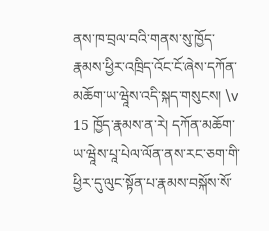ནས་ཁ་བྲལ་བའི་གནས་སུ་ཁྱོད་རྣམས་ཕྱིར་འཁྲིད་འོང་ངོ་ཞེས་དཀོན་མཆོག་ཡ་ཝཱེས་འདི་སྐད་གསུངས། \v 15 ཁྱོད་རྣམས་ན་རེ། དཀོན་མཆོག་ཡ་ཝཱེས་པཱ་པེལ་ལོན་ནས་རང་ཅག་གི་ཕྱིར་དུ་ལུང་སྟོན་པ་རྣམས་བསྐོས་སོ་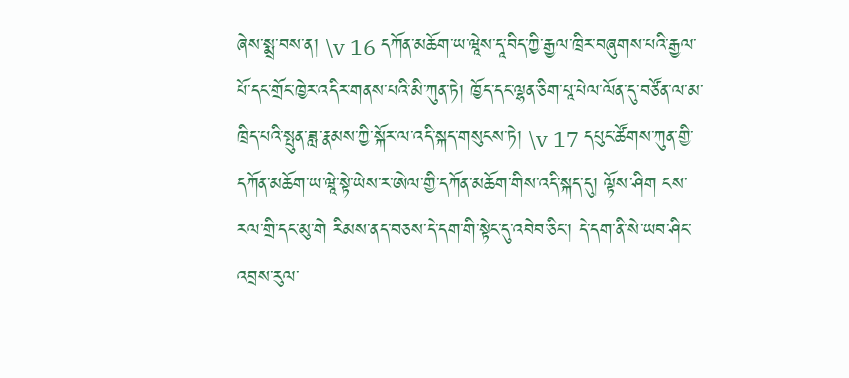ཞེས་སྨྲ་བས་ན། \v 16 དཀོན་མཆོག་ཡ་ཝཱེས་དཱ་བིད་ཀྱི་རྒྱལ་ཁྲིར་བཞུགས་པའི་རྒྱལ་པོ་དང་གྲོང་ཁྱེར་འདིར་གནས་པའི་མི་ཀུན་ཏེ། ཁྱོད་དང་ལྷན་ཅིག་པཱ་པེལ་ལོན་དུ་བཙོན་ལ་མ་ཁྲིད་པའི་སྤུན་ཟླ་རྣམས་ཀྱི་སྐོར་ལ་འདི་སྐད་གསུངས་ཏེ། \v 17 དཔུང་ཚོགས་ཀུན་གྱི་དཀོན་མཆོག་ཡ་ཝཱེ་སྟེ་ཡེས་ར་ཨེལ་གྱི་དཀོན་མཆོག་གིས་འདི་སྐད་དུ། ལྟོས་ཤིག ངས་རལ་གྲི་དང་མུ་གེ རིམས་ནད་བཅས་དེ་དག་གི་སྟེང་དུ་འབེབ་ཅིང་། དེ་དག་ནི་སེ་ཡབ་ཤིང་འབྲས་རུལ་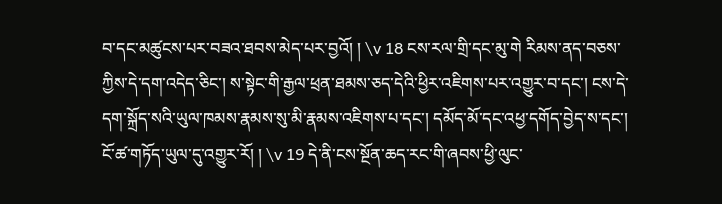བ་དང་མཚུངས་པར་བཟའ་ཐབས་མེད་པར་བྱའོ། ། \v 18 ངས་རལ་གྲི་དང་མུ་གེ རིམས་ནད་བཅས་ཀྱིས་དེ་དག་འདེད་ཅིང་། ས་སྟེང་གི་རྒྱལ་ཕྲན་ཐམས་ཅད་དེའི་ཕྱིར་འཇིགས་པར་འགྱུར་བ་དང་། ངས་དེ་དག་སྐྲོད་སའི་ཡུལ་ཁམས་རྣམས་སུ་མི་རྣམས་འཇིགས་པ་དང་། དམོད་མོ་དང་འཕྱ་དགོད་བྱེད་ས་དང་། ངོ་ཚ་གཏོད་ཡུལ་དུ་འགྱུར་རོ། ། \v 19 དེ་ནི་ངས་སྔོན་ཆད་རང་གི་ཞབས་ཕྱི་ལུང་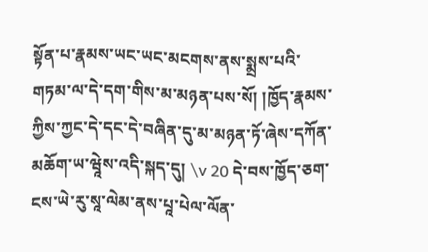སྟོན་པ་རྣམས་ཡང་ཡང་མངགས་ནས་སྨྲས་པའི་གཏམ་ལ་དེ་དག་གིས་མ་མཉན་པས་སོ། །ཁྱོད་རྣམས་ཀྱིས་ཀྱང་དེ་དང་དེ་བཞིན་དུ་མ་མཉན་ཏོ་ཞེས་དཀོན་མཆོག་ཡ་ཝཱེས་འདི་སྐད་དུ། \v 20 དེ་བས་ཁྱོད་ཅག་ངས་ཡེ་རུ་སཱ་ལེམ་ནས་པཱ་པེལ་ལོན་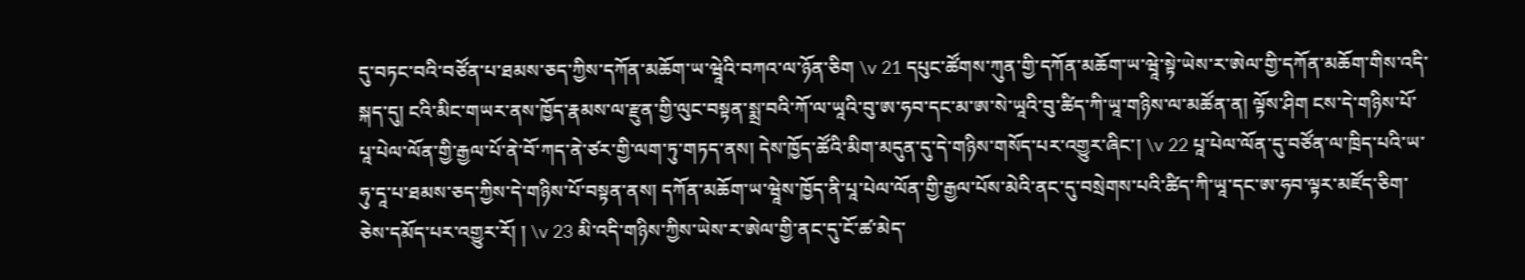དུ་བཏང་བའི་བཙོན་པ་ཐམས་ཅད་ཀྱིས་དཀོན་མཆོག་ཡ་ཝཱེའི་བཀའ་ལ་ཉོན་ཅིག \v 21 དཔུང་ཚོགས་ཀུན་གྱི་དཀོན་མཆོག་ཡ་ཝཱེ་སྟེ་ཡེས་ར་ཨེལ་གྱི་དཀོན་མཆོག་གིས་འདི་སྐད་དུ། ངའི་མིང་གཡར་ནས་ཁྱོད་རྣམས་ལ་རྫུན་གྱི་ལུང་བསྟན་སྨྲ་བའི་ཀོ་ལ་ཡཱའི་བུ་ཨ་ཧབ་དང་མ་ཨ་སེ་ཡཱའི་བུ་ཚིད་ཀི་ཡཱ་གཉིས་ལ་མཚོན་ན། ལྟོས་ཤིག ངས་དེ་གཉིས་པོ་པཱ་པེལ་ལོན་གྱི་རྒྱལ་པོ་ནེ་བོ་ཀད་ནེ་ཙར་གྱི་ལག་ཏུ་གཏད་ནས། དེས་ཁྱོད་ཚོའི་མིག་མདུན་དུ་དེ་གཉིས་གསོད་པར་འགྱུར་ཞིང་། \v 22 པཱ་པེལ་ལོན་དུ་བཙོན་ལ་ཁྲིད་པའི་ཡ་ཧུ་དཱ་པ་ཐམས་ཅད་ཀྱིས་དེ་གཉིས་པོ་བསྟན་ནས། དཀོན་མཆོག་ཡ་ཝཱེས་ཁྱོད་ནི་པཱ་པེལ་ལོན་གྱི་རྒྱལ་པོས་མེའི་ནང་དུ་བསྲེགས་པའི་ཚིད་ཀི་ཡཱ་དང་ཨ་ཧབ་ལྟར་མཛོད་ཅིག་ཅེས་དམོད་པར་འགྱུར་རོ། ། \v 23 མི་འདི་གཉིས་ཀྱིས་ཡེས་ར་ཨེལ་གྱི་ནང་དུ་ངོ་ཚ་མེད་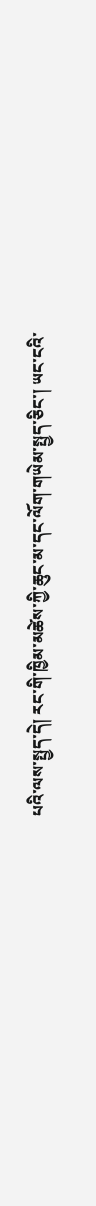པའི་ལས་སྤྱད་དེ། རང་གི་ཁྱིམ་མཚེས་ཀྱི་ཆུང་མ་དང་ལོག་གཡེམ་སྤྱད་ཅིང་། ཡང་ངའི་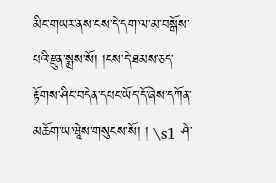མིང་གཡར་ནས་ངས་དེ་དག་ལ་མ་བསྒོས་པའི་རྫུན་སྨྲས་སོ། །ངས་དེ་ཐམས་ཅད་རྟོགས་ཤིང་བདེན་དཔང་ཡོད་དོ་ཞེས་དཀོན་མཆོག་ཡ་ཝཱེས་གསུངས་སོ། ། \s1 ཤེ་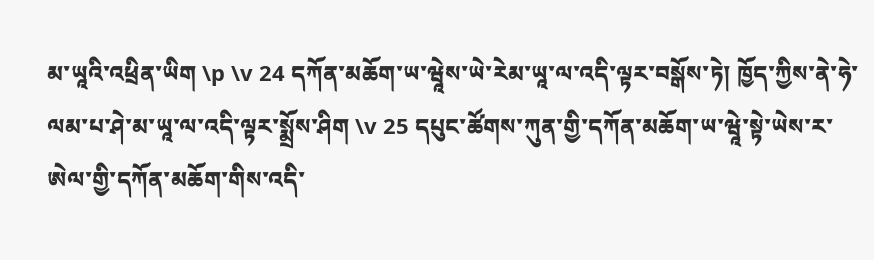མ་ཡཱའི་འཕྲིན་ཡིག \p \v 24 དཀོན་མཆོག་ཡ་ཝཱེས་ཡེ་རེམ་ཡཱ་ལ་འདི་ལྟར་བསྒོས་ཏེ། ཁྱོད་ཀྱིས་ནེ་ཧེ་ལམ་པ་ཤེ་མ་ཡཱ་ལ་འདི་ལྟར་སྨྲོས་ཤིག \v 25 དཔུང་ཚོགས་ཀུན་གྱི་དཀོན་མཆོག་ཡ་ཝཱེ་སྟེ་ཡེས་ར་ཨེལ་གྱི་དཀོན་མཆོག་གིས་འདི་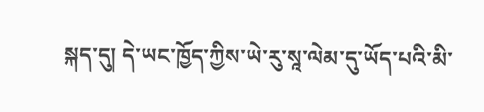སྐད་དུ། དེ་ཡང་ཁྱོད་ཀྱིས་ཡེ་རུ་སཱ་ལེམ་དུ་ཡོད་པའི་མི་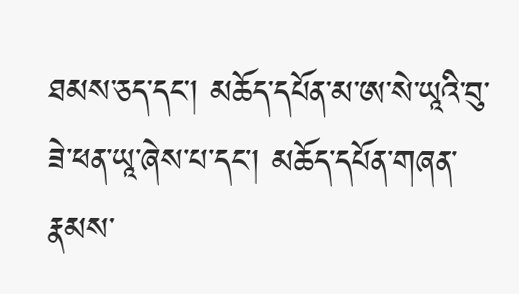ཐམས་ཅད་དང་། མཆོད་དཔོན་མ་ཨ་སེ་ཡཱའི་བུ་ཟེ་ཕན་ཡཱ་ཞེས་པ་དང་། མཆོད་དཔོན་གཞན་རྣམས་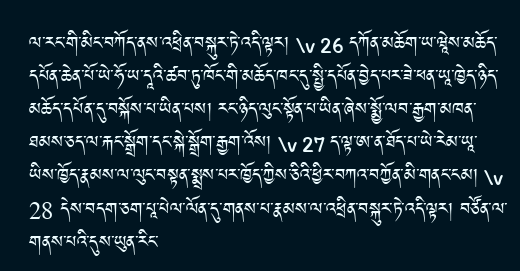ལ་རང་གི་མིང་བཀོད་ནས་འཕྲིན་བསྐུར་ཏེ་འདི་ལྟར། \v 26 དཀོན་མཆོག་ཡ་ཝཱེས་མཆོད་དཔོན་ཆེན་པོ་ཡེ་ཧོ་ཡ་དཱའི་ཚབ་ཏུ་ཁོང་གི་མཆོད་ཁང་དུ་སྤྱི་དཔོན་བྱེད་པར་ཟེ་ཕན་ཡཱ་ཁྱེད་ཉིད་མཆོད་དཔོན་དུ་བསྐོས་པ་ཡིན་པས། རང་ཉིད་ལུང་སྟོན་པ་ཡིན་ཞེས་སྨྱོ་ལབ་རྒྱག་མཁན་ཐམས་ཅད་ལ་རྐང་སྒྲོག་དང་སྐེ་སྒྲོག་རྒྱག་འོས། \v 27 ད་ལྟ་ཨ་ན་ཐོད་པ་ཡེ་རེམ་ཡཱ་ཡིས་ཁྱོད་རྣམས་ལ་ལུང་བསྟན་སྨྲས་པར་ཁྱོད་ཀྱིས་ཅིའི་ཕྱིར་བཀའ་བཀྱོན་མི་གནང་ངམ། \v 28 དེས་བདག་ཅག་པཱ་པེལ་ལོན་དུ་གནས་པ་རྣམས་ལ་འཕྲིན་བསྐུར་ཏེ་འདི་ལྟར། བཙོན་ལ་གནས་པའི་དུས་ཡུན་རིང་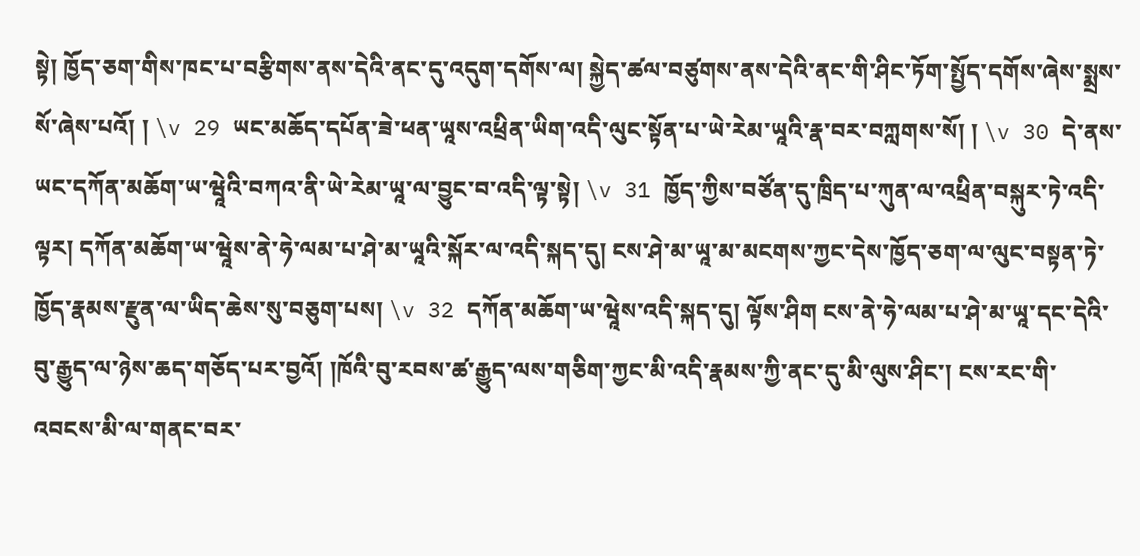སྟེ། ཁྱོད་ཅག་གིས་ཁང་པ་བརྩིགས་ནས་དེའི་ནང་དུ་འདུག་དགོས་ལ། སྐྱེད་ཚལ་བཙུགས་ནས་དེའི་ནང་གི་ཤིང་ཏོག་སྤྱོད་དགོས་ཞེས་སྨྲས་སོ་ཞེས་པའོ། ། \v 29 ཡང་མཆོད་དཔོན་ཟེ་ཕན་ཡཱས་འཕྲིན་ཡིག་འདི་ལུང་སྟོན་པ་ཡེ་རེམ་ཡཱའི་རྣ་བར་བཀླགས་སོ། ། \v 30 དེ་ནས་ཡང་དཀོན་མཆོག་ཡ་ཝཱེའི་བཀའ་ནི་ཡེ་རེམ་ཡཱ་ལ་བྱུང་བ་འདི་ལྟ་སྟེ། \v 31 ཁྱོད་ཀྱིས་བཙོན་དུ་ཁྲིད་པ་ཀུན་ལ་འཕྲིན་བསྐུར་ཏེ་འདི་ལྟར། དཀོན་མཆོག་ཡ་ཝཱེས་ནེ་ཧེ་ལམ་པ་ཤེ་མ་ཡཱའི་སྐོར་ལ་འདི་སྐད་དུ། ངས་ཤེ་མ་ཡཱ་མ་མངགས་ཀྱང་དེས་ཁྱོད་ཅག་ལ་ལུང་བསྟན་ཏེ་ཁྱོད་རྣམས་རྫུན་ལ་ཡིད་ཆེས་སུ་བཅུག་པས། \v 32 དཀོན་མཆོག་ཡ་ཝཱེས་འདི་སྐད་དུ། ལྟོས་ཤིག ངས་ནེ་ཧེ་ལམ་པ་ཤེ་མ་ཡཱ་དང་དེའི་བུ་རྒྱུད་ལ་ཉེས་ཆད་གཅོད་པར་བྱའོ། །ཁོའི་བུ་རབས་ཚ་རྒྱུད་ལས་གཅིག་ཀྱང་མི་འདི་རྣམས་ཀྱི་ནང་དུ་མི་ལུས་ཤིང་། ངས་རང་གི་འབངས་མི་ལ་གནང་བར་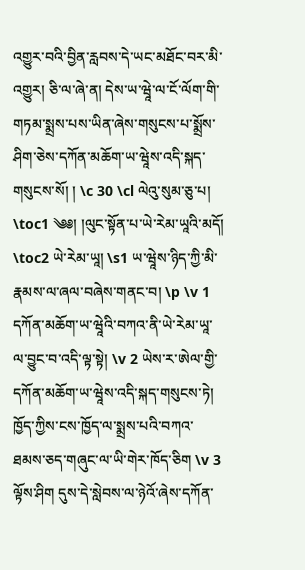འགྱུར་བའི་བྱིན་རླབས་དེ་ཡང་མཐོང་བར་མི་འགྱུར། ཅི་ལ་ཞེ་ན། དེས་ཡ་ཝཱེ་ལ་ངོ་ལོག་གི་གཏམ་སྨྲས་པས་ཡིན་ཞེས་གསུངས་པ་སྨྲོས་ཤིག་ཅེས་དཀོན་མཆོག་ཡ་ཝཱེས་འདི་སྐད་གསུངས་སོ། ། \c 30 \cl ལེའུ་སུམ་ཅུ་པ། \toc1 ༄༅། །ལུང་སྟོན་པ་ཡེ་རེམ་ཡཱའི་མདོ། \toc2 ཡེ་རེམ་ཡཱ། \s1 ཡ་ཝཱེས་ཉིད་ཀྱི་མི་རྣམས་ལ་ཞལ་བཞེས་གནང་བ། \p \v 1 དཀོན་མཆོག་ཡ་ཝཱེའི་བཀའ་ནི་ཡེ་རེམ་ཡཱ་ལ་བྱུང་བ་འདི་ལྟ་སྟེ། \v 2 ཡེས་ར་ཨེལ་གྱི་དཀོན་མཆོག་ཡ་ཝཱེས་འདི་སྐད་གསུངས་ཏེ། ཁྱོད་ཀྱིས་ངས་ཁྱོད་ལ་སྨྲས་པའི་བཀའ་ཐམས་ཅད་གཞུང་ལ་ཡི་གེར་ཁོད་ཅིག \v 3 ལྟོས་ཤིག དུས་དེ་སླེབས་ལ་ཉེའོ་ཞེས་དཀོན་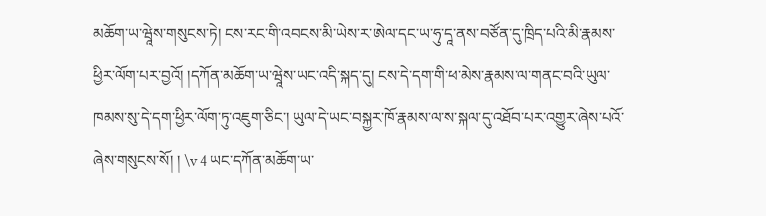མཆོག་ཡ་ཝཱེས་གསུངས་ཏེ། ངས་རང་གི་འབངས་མི་ཡེས་ར་ཨེལ་དང་ཡ་ཧུ་དཱ་ནས་བཙོན་དུ་ཁྲིད་པའི་མི་རྣམས་ཕྱིར་ལོག་པར་བྱའོ། །དཀོན་མཆོག་ཡ་ཝཱེས་ཡང་འདི་སྐད་དུ། ངས་དེ་དག་གི་ཕ་མེས་རྣམས་ལ་གནང་བའི་ཡུལ་ཁམས་སུ་དེ་དག་ཕྱིར་ལོག་ཏུ་འཇུག་ཅིང་། ཡུལ་དེ་ཡང་བསྐྱར་ཁོ་རྣམས་ལ་ས་སྐལ་དུ་འཐོབ་པར་འགྱུར་ཞེས་པའོ་ཞེས་གསུངས་སོ། ། \v 4 ཡང་དཀོན་མཆོག་ཡ་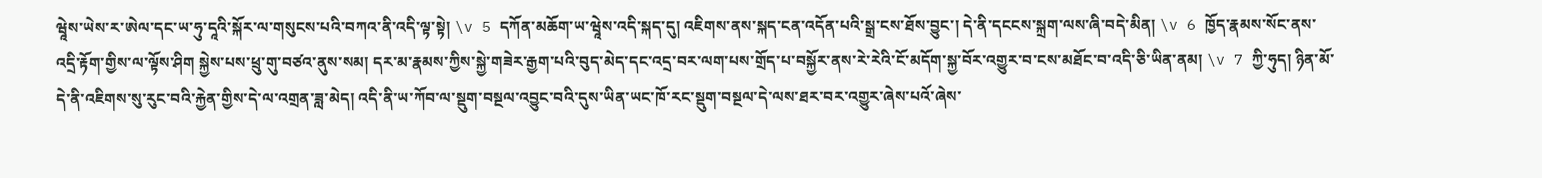ཝཱེས་ཡེས་ར་ཨེལ་དང་ཡ་ཧུ་དཱའི་སྐོར་ལ་གསུངས་པའི་བཀའ་ནི་འདི་ལྟ་སྟེ། \v 5 དཀོན་མཆོག་ཡ་ཝཱེས་འདི་སྐད་དུ། འཇིགས་ནས་སྐད་ངན་འདོན་པའི་སྒྲ་ངས་ཐོས་བྱུང་། དེ་ནི་དངངས་སྐྲག་ལས་ཞི་བདེ་མིན། \v 6 ཁྱོད་རྣམས་སོང་ནས་འདྲི་རྟོག་གྱིས་ལ་ལྟོས་ཤིག སྐྱེས་པས་ཕྲུ་གུ་བཙའ་ནུས་སམ། དར་མ་རྣམས་ཀྱིས་སྐྱེ་གཟེར་རྒྱག་པའི་བུད་མེད་དང་འདྲ་བར་ལག་པས་གྲོད་པ་བསྐྱོར་ནས་རེ་རེའི་ངོ་མདོག་སྐྱ་བོར་འགྱུར་བ་ངས་མཐོང་བ་འདི་ཅི་ཡིན་ནམ། \v 7 ཀྱི་ཧུད། ཉིན་མོ་དེ་ནི་འཇིགས་སུ་རུང་བའི་རྐྱེན་གྱིས་དེ་ལ་འགྲན་ཟླ་མེད། འདི་ནི་ཡ་ཀོབ་ལ་སྡུག་བསྔལ་འབྱུང་བའི་དུས་ཡིན་ཡང་ཁོ་རང་སྡུག་བསྔལ་དེ་ལས་ཐར་བར་འགྱུར་ཞེས་པའོ་ཞེས་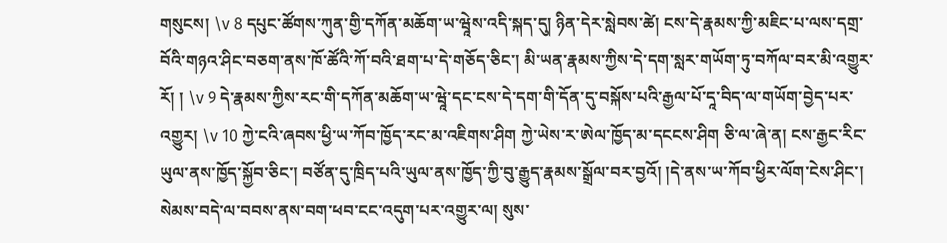གསུངས། \v 8 དཔུང་ཚོགས་ཀུན་གྱི་དཀོན་མཆོག་ཡ་ཝཱེས་འདི་སྐད་དུ། ཉིན་དེར་སླེབས་ཚེ། ངས་དེ་རྣམས་ཀྱི་མཇིང་པ་ལས་དགྲ་བོའི་གཉའ་ཤིང་བཅག་ནས་ཁོ་ཚོའི་ཀོ་བའི་ཐག་པ་དེ་གཅོད་ཅིང་། མི་ཡན་རྣམས་ཀྱིས་དེ་དག་སླར་གཡོག་ཏུ་བཀོལ་བར་མི་འགྱུར་རོ། ། \v 9 དེ་རྣམས་ཀྱིས་རང་གི་དཀོན་མཆོག་ཡ་ཝཱེ་དང་ངས་དེ་དག་གི་དོན་དུ་བསྐོས་པའི་རྒྱལ་པོ་དཱ་བིད་ལ་གཡོག་བྱེད་པར་འགྱུར། \v 10 ཀྱེ་ངའི་ཞབས་ཕྱི་ཡ་ཀོབ་ཁྱོད་རང་མ་འཇིགས་ཤིག ཀྱེ་ཡེས་ར་ཨེལ་ཁྱོད་མ་དངངས་ཤིག ཅི་ལ་ཞེ་ན། ངས་རྒྱང་རིང་ཡུལ་ནས་ཁྱོད་སྐྱོབ་ཅིང་། བཙོན་དུ་ཁྲིད་པའི་ཡུལ་ནས་ཁྱོད་ཀྱི་བུ་རྒྱུད་རྣམས་སྒྲོལ་བར་བྱའོ། །དེ་ནས་ཡ་ཀོབ་ཕྱིར་ལོག་ངེས་ཤིང་། སེམས་བདེ་ལ་བབས་ནས་བག་ཕབ་ངང་འདུག་པར་འགྱུར་ལ། སུས་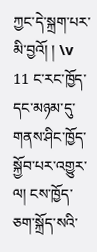ཀྱང་དེ་སྐྲག་པར་མི་བྱའོ། ། \v 11 ང་རང་ཁྱོད་དང་མཉམ་དུ་གནས་ཤིང་ཁྱོད་སྐྱོབ་པར་འགྱུར་ལ། ངས་ཁྱོད་ཅག་སྐྲོད་སའི་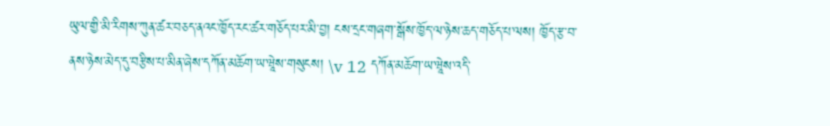ཡུལ་གྱི་མི་རིགས་ཀུན་ཚར་བཅད་ནའང་ཁྱོད་རང་ཚར་གཅོད་པར་མི་བྱ། ངས་དྲང་གཞག་སྒོས་ཁྱོད་ལ་ཉེས་ཆད་གཅོད་པ་ལས། ཁྱོད་རྩ་བ་ནས་ཉེས་མེད་དུ་བརྩིས་པ་མིན་ཞེས་དཀོན་མཆོག་ཡ་ཝཱེས་གསུངས། \v 12 དཀོན་མཆོག་ཡ་ཝཱེས་འདི་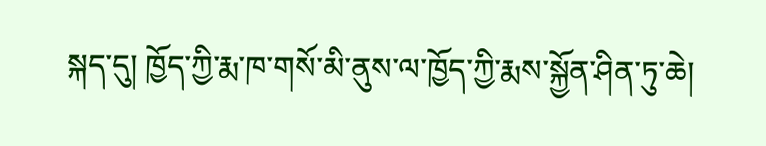སྐད་དུ། ཁྱོད་ཀྱི་རྨ་ཁ་གསོ་མི་ནུས་ལ་ཁྱོད་ཀྱི་རྨས་སྐྱོན་ཤིན་ཏུ་ཆེ།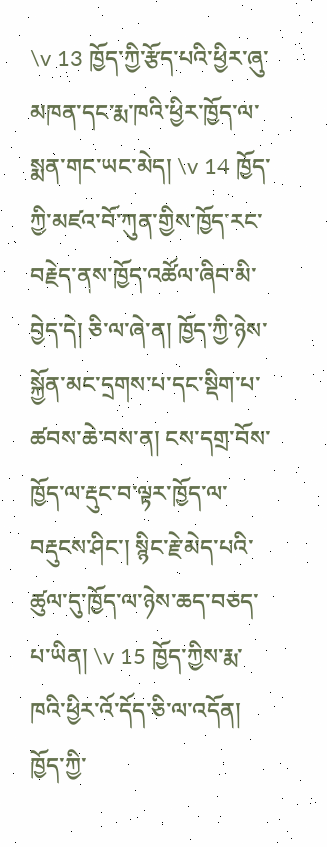\v 13 ཁྱོད་ཀྱི་རྩོད་པའི་ཕྱིར་ཞུ་མཁན་དང་རྨ་ཁའི་ཕྱིར་ཁྱོད་ལ་སྨན་གང་ཡང་མེད། \v 14 ཁྱོད་ཀྱི་མཛའ་བོ་ཀུན་གྱིས་ཁྱོད་རང་བརྗེད་ནས་ཁྱོད་འཚོལ་ཞིབ་མི་བྱེད་དེ། ཅི་ལ་ཞེ་ན། ཁྱོད་ཀྱི་ཉེས་སྐྱོན་མང་དྲགས་པ་དང་སྡིག་པ་ཚབས་ཆེ་བས་ན། ངས་དགྲ་བོས་ཁྱོད་ལ་རྡུང་བ་ལྟར་ཁྱོད་ལ་བརྡུངས་ཤིང་། སྙིང་རྗེ་མེད་པའི་ཚུལ་དུ་ཁྱོད་ལ་ཉེས་ཆད་བཅད་པ་ཡིན། \v 15 ཁྱོད་ཀྱིས་རྨ་ཁའི་ཕྱིར་འོ་དོད་ཅི་ལ་འདོན། ཁྱོད་ཀྱི་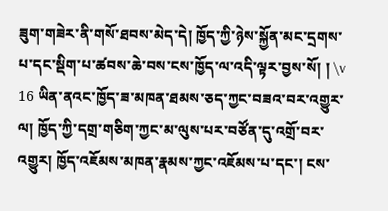ཟུག་གཟེར་ནི་གསོ་ཐབས་མེད་དེ། ཁྱོད་ཀྱི་ཉེས་སྐྱོན་མང་དྲགས་པ་དང་སྡིག་པ་ཚབས་ཆེ་བས་ངས་ཁྱོད་ལ་འདི་ལྟར་བྱས་སོ། ། \v 16 ཡིན་ནའང་ཁྱོད་ཟ་མཁན་ཐམས་ཅད་ཀྱང་བཟའ་བར་འགྱུར་ལ། ཁྱོད་ཀྱི་དགྲ་གཅིག་ཀྱང་མ་ལུས་པར་བཙོན་དུ་འགྲོ་བར་འགྱུར། ཁྱོད་འཇོམས་མཁན་རྣམས་ཀྱང་འཇོམས་པ་དང་། ངས་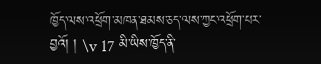ཁྱོད་ལས་འཕྲོག་མཁན་ཐམས་ཅད་ལས་ཀྱང་འཕྲོག་པར་བྱའོ། ། \v 17 མི་ཡིས་ཁྱོད་ནི་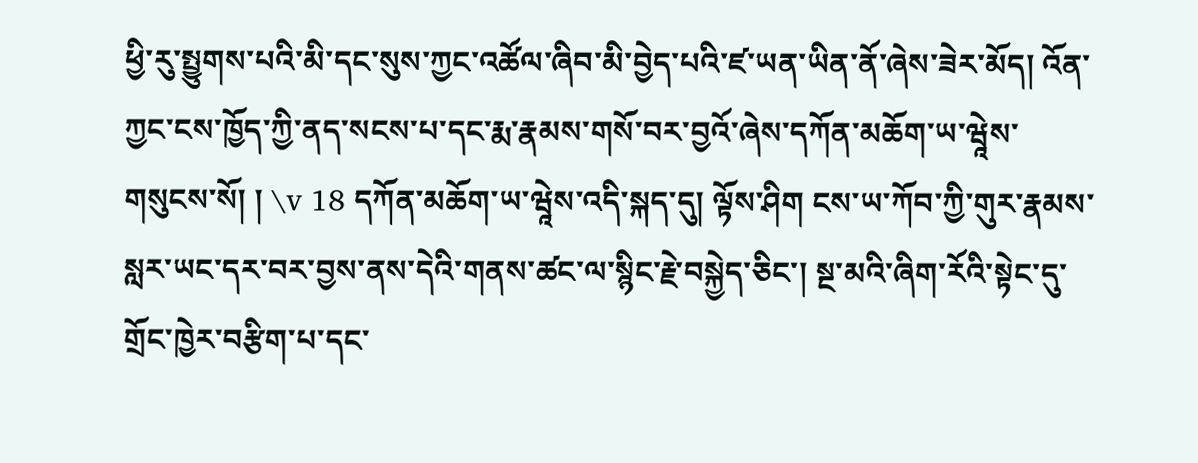ཕྱི་རུ་སྤྱུགས་པའི་མི་དང་སུས་ཀྱང་འཚོལ་ཞིབ་མི་བྱེད་པའི་ཛ་ཡན་ཡིན་ནོ་ཞེས་ཟེར་མོད། འོན་ཀྱང་ངས་ཁྱོད་ཀྱི་ནད་སངས་པ་དང་རྨ་རྣམས་གསོ་བར་བྱའོ་ཞེས་དཀོན་མཆོག་ཡ་ཝཱེས་གསུངས་སོ། ། \v 18 དཀོན་མཆོག་ཡ་ཝཱེས་འདི་སྐད་དུ། ལྟོས་ཤིག ངས་ཡ་ཀོབ་ཀྱི་གུར་རྣམས་སླར་ཡང་དར་བར་བྱས་ནས་དེའི་གནས་ཚང་ལ་སྙིང་རྗེ་བསྐྱེད་ཅིང་། སྔ་མའི་ཞིག་རོའི་སྟེང་དུ་གྲོང་ཁྱེར་བརྩིག་པ་དང་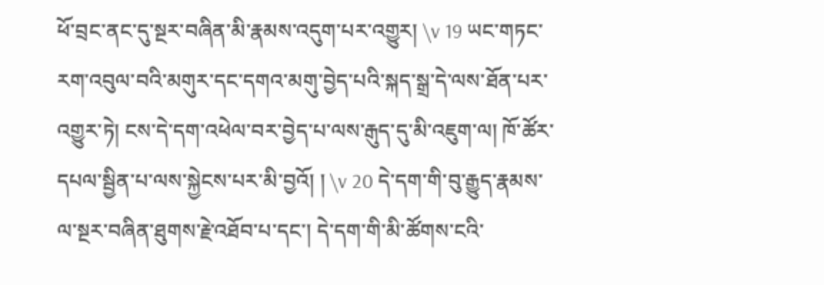ཕོ་བྲང་ནང་དུ་སྔར་བཞིན་མི་རྣམས་འདུག་པར་འགྱུར། \v 19 ཡང་གཏང་རག་འབུལ་བའི་མགུར་དང་དགའ་མགུ་བྱེད་པའི་སྐད་སྒྲ་དེ་ལས་ཐོན་པར་འགྱུར་ཏེ། ངས་དེ་དག་འཕེལ་བར་བྱེད་པ་ལས་རྒུད་དུ་མི་འཇུག་ལ། ཁོ་ཚོར་དཔལ་སྦྱིན་པ་ལས་སྐྱེངས་པར་མི་བྱའོ། ། \v 20 དེ་དག་གི་བུ་རྒྱུད་རྣམས་ལ་སྔར་བཞིན་ཐུགས་རྗེ་འཐོབ་པ་དང་། དེ་དག་གི་མི་ཚོགས་ངའི་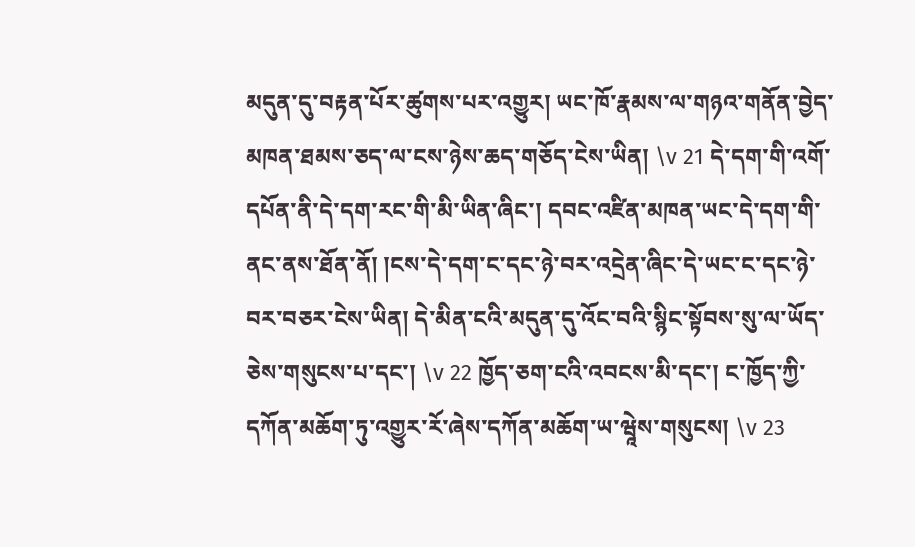མདུན་དུ་བརྟན་པོར་ཚུགས་པར་འགྱུར། ཡང་ཁོ་རྣམས་ལ་གཉའ་གནོན་བྱེད་མཁན་ཐམས་ཅད་ལ་ངས་ཉེས་ཆད་གཅོད་ངེས་ཡིན། \v 21 དེ་དག་གི་འགོ་དཔོན་ནི་དེ་དག་རང་གི་མི་ཡིན་ཞིང་། དབང་འཛིན་མཁན་ཡང་དེ་དག་གི་ནང་ནས་ཐོན་ནོ། །ངས་དེ་དག་ང་དང་ཉེ་བར་འདྲེན་ཞིང་དེ་ཡང་ང་དང་ཉེ་བར་བཅར་ངེས་ཡིན། དེ་མིན་ངའི་མདུན་དུ་འོང་བའི་སྙིང་སྟོབས་སུ་ལ་ཡོད་ཅེས་གསུངས་པ་དང་། \v 22 ཁྱོད་ཅག་ངའི་འབངས་མི་དང་། ང་ཁྱོད་ཀྱི་དཀོན་མཆོག་ཏུ་འགྱུར་རོ་ཞེས་དཀོན་མཆོག་ཡ་ཝཱེས་གསུངས། \v 23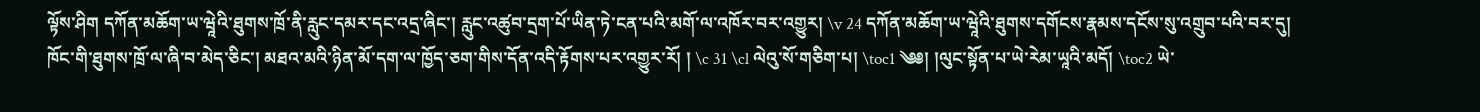ལྟོས་ཤིག དཀོན་མཆོག་ཡ་ཝཱེའི་ཐུགས་ཁྲོ་ནི་རླུང་དམར་དང་འདྲ་ཞིང་། རླུང་འཚུབ་དྲག་པོ་ཡིན་ཏེ་ངན་པའི་མགོ་ལ་འཁོར་བར་འགྱུར། \v 24 དཀོན་མཆོག་ཡ་ཝཱེའི་ཐུགས་དགོངས་རྣམས་དངོས་སུ་འགྲུབ་པའི་བར་དུ། ཁོང་གི་ཐུགས་ཁྲོ་ལ་ཞི་བ་མེད་ཅིང་། མཐའ་མའི་ཉིན་མོ་དག་ལ་ཁྱོད་ཅག་གིས་དོན་འདི་རྟོགས་པར་འགྱུར་རོ། ། \c 31 \cl ལེའུ་སོ་གཅིག་པ། \toc1 ༄༅། །ལུང་སྟོན་པ་ཡེ་རེམ་ཡཱའི་མདོ། \toc2 ཡེ་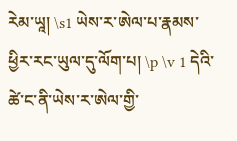རེམ་ཡཱ། \s1 ཡེས་ར་ཨེལ་པ་རྣམས་ཕྱིར་རང་ཡུལ་དུ་ལོག་པ། \p \v 1 དེའི་ཚེ་ང་ནི་ཡེས་ར་ཨེལ་གྱི་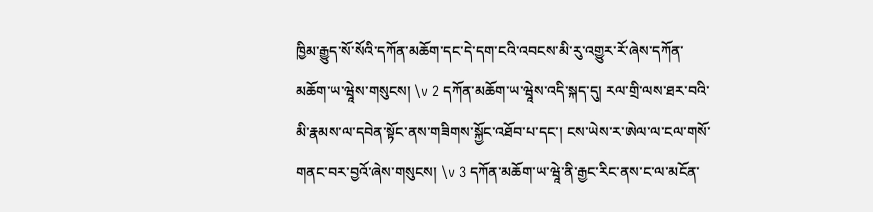ཁྱིམ་རྒྱུད་སོ་སོའི་དཀོན་མཆོག་དང་དེ་དག་ངའི་འབངས་མི་རུ་འགྱུར་རོ་ཞེས་དཀོན་མཆོག་ཡ་ཝཱེས་གསུངས། \v 2 དཀོན་མཆོག་ཡ་ཝཱེས་འདི་སྐད་དུ། རལ་གྲི་ལས་ཐར་བའི་མི་རྣམས་ལ་དབེན་སྟོང་ནས་གཟིགས་སྐྱོང་འཐོབ་པ་དང་། ངས་ཡེས་ར་ཨེལ་ལ་ངལ་གསོ་གནང་བར་བྱའོ་ཞེས་གསུངས། \v 3 དཀོན་མཆོག་ཡ་ཝཱེ་ནི་རྒྱང་རིང་ནས་ང་ལ་མངོན་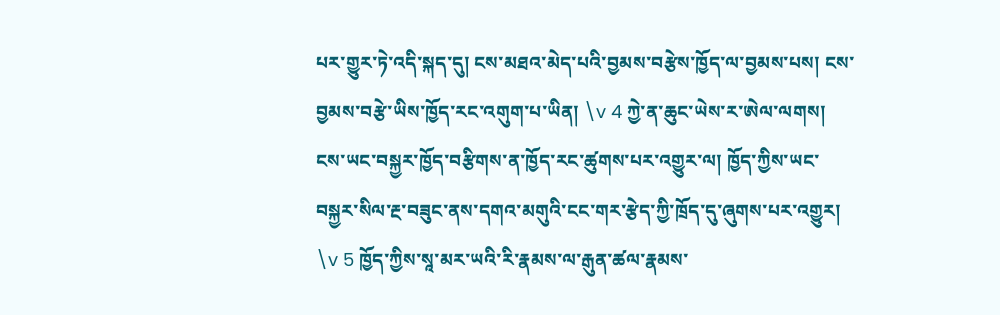པར་གྱུར་ཏེ་འདི་སྐད་དུ། ངས་མཐའ་མེད་པའི་བྱམས་བརྩེས་ཁྱོད་ལ་བྱམས་པས། ངས་བྱམས་བརྩེ་ཡིས་ཁྱོད་རང་འགུག་པ་ཡིན། \v 4 ཀྱེ་ན་ཆུང་ཡེས་ར་ཨེལ་ལགས། ངས་ཡང་བསྐྱར་ཁྱོད་བརྩིགས་ན་ཁྱོད་རང་ཚུགས་པར་འགྱུར་ལ། ཁྱོད་ཀྱིས་ཡང་བསྐྱར་སིལ་རྔ་བཟུང་ནས་དགའ་མགུའི་ངང་གར་རྩེད་ཀྱི་ཁྲོད་དུ་ཞུགས་པར་འགྱུར། \v 5 ཁྱོད་ཀྱིས་སཱ་མར་ཡའི་རི་རྣམས་ལ་རྒུན་ཚལ་རྣམས་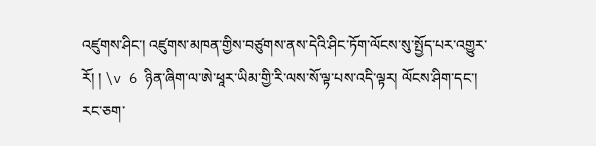འཛུགས་ཤིང་། འཛུགས་མཁན་གྱིས་བཙུགས་ནས་དེའི་ཤིང་ཏོག་ལོངས་སུ་སྤྱོད་པར་འགྱུར་རོ། ། \v 6 ཉིན་ཞིག་ལ་ཨེ་ཕཱར་ཡིམ་གྱི་རི་ལས་སོ་ལྟ་པས་འདི་ལྟར། ལོངས་ཤིག་དང་། རང་ཅག་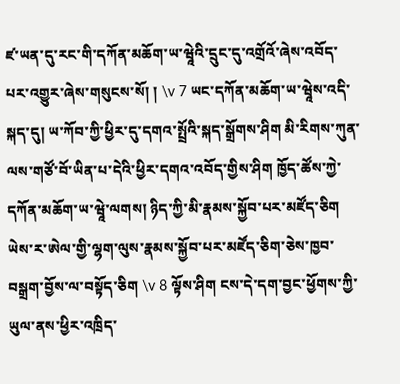ཛ་ཡན་དུ་རང་གི་དཀོན་མཆོག་ཡ་ཝཱེའི་དྲུང་དུ་འགྲོའོ་ཞེས་འབོད་པར་འགྱུར་ཞེས་གསུངས་སོ། ། \v 7 ཡང་དཀོན་མཆོག་ཡ་ཝཱེས་འདི་སྐད་དུ། ཡ་ཀོབ་ཀྱི་ཕྱིར་དུ་དགའ་སྤྲོའི་སྐད་སྒྲོགས་ཤིག མི་རིགས་ཀུན་ལས་གཙོ་བོ་ཡིན་པ་དེའི་ཕྱིར་དགའ་འབོད་གྱིས་ཤིག ཁྱོད་ཚོས་ཀྱེ་དཀོན་མཆོག་ཡ་ཝཱེ་ལགས། ཉིད་ཀྱི་མི་རྣམས་སྐྱོབ་པར་མཛོད་ཅིག ཡེས་ར་ཨེལ་གྱི་ལྷག་ལུས་རྣམས་སྐྱོབ་པར་མཛོད་ཅིག་ཅེས་ཁྱབ་བསྒྲག་བྱོས་ལ་བསྟོད་ཅིག \v 8 ལྟོས་ཤིག ངས་དེ་དག་བྱང་ཕྱོགས་ཀྱི་ཡུལ་ནས་ཕྱིར་འཁྲིད་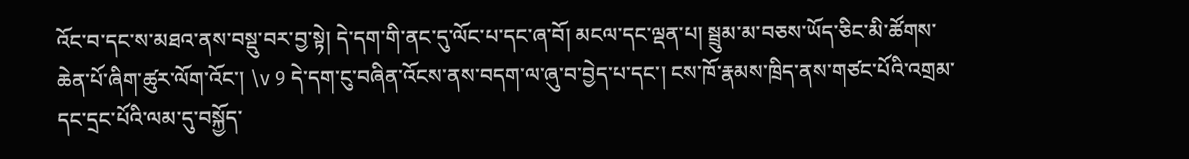འོང་བ་དང་ས་མཐའ་ནས་བསྡུ་བར་བྱ་སྟེ། དེ་དག་གི་ནང་དུ་ལོང་པ་དང་ཞ་བོ། མངལ་དང་ལྡན་པ། སྦྲུམ་མ་བཅས་ཡོད་ཅིང་མི་ཚོགས་ཆེན་པོ་ཞིག་ཚུར་ལོག་འོང་། \v 9 དེ་དག་ངུ་བཞིན་འོངས་ནས་བདག་ལ་ཞུ་བ་བྱེད་པ་དང་། ངས་ཁོ་རྣམས་ཁྲིད་ནས་གཙང་པོའི་འགྲམ་དང་དྲང་པོའི་ལམ་དུ་བསྐྱོད་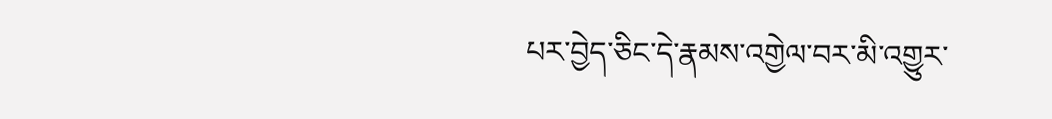པར་བྱེད་ཅིང་དེ་རྣམས་འགྱེལ་བར་མི་འགྱུར་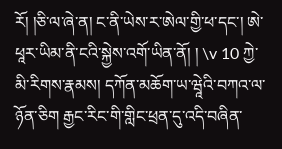རོ། །ཅི་ལ་ཞེ་ན། ང་ནི་ཡེས་ར་ཨེལ་གྱི་ཕ་དང་། ཨེ་ཕཱར་ཡིམ་ནི་ངའི་སྐྱེས་འགོ་ཡིན་ནོ། ། \v 10 ཀྱེ་མི་རིགས་རྣམས། དཀོན་མཆོག་ཡ་ཝཱེའི་བཀའ་ལ་ཉོན་ཅིག རྒྱང་རིང་གི་གླིང་ཕྲན་དུ་འདི་བཞིན་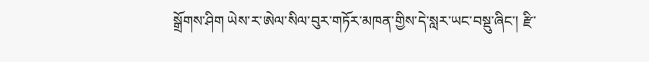སྒྲོགས་ཤིག ཡེས་ར་ཨེལ་སིལ་བུར་གཏོར་མཁན་གྱིས་དེ་སླར་ཡང་བསྡུ་ཞིང་། རྫི་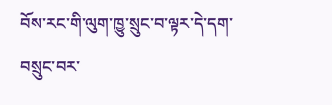བོས་རང་གི་ལུག་ཁྱུ་སྲུང་བ་ལྟར་དེ་དག་བསྲུང་བར་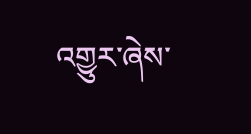འགྱུར་ཞེས་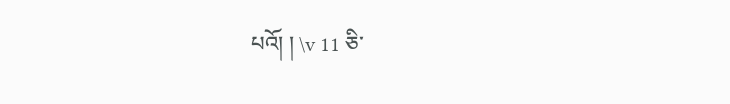པའོ། ། \v 11 ཅི་